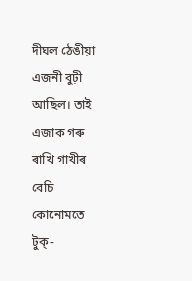দীঘল ঠেঙীয়া
এজনী বুঢ়ী আছিল। তাই এজাক গৰু ৰাখি গাখীৰ বেচি কোনোমতে টুক্-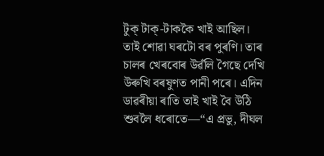টুক্ টাক্-টাককৈ খাই আছিল। তাই শোৱা ঘৰটো বৰ পুৰণি। তাৰ চালৰ খেৰবোৰ উৱঁলি গৈছে দেখি উৰুখি বৰষুণত পানী পৰে। এদিন ডাৱৰীয়া ৰাতি তাই খাই বৈ উঠি শুবলৈ ধৰোতে—“এ প্ৰভু, দীঘল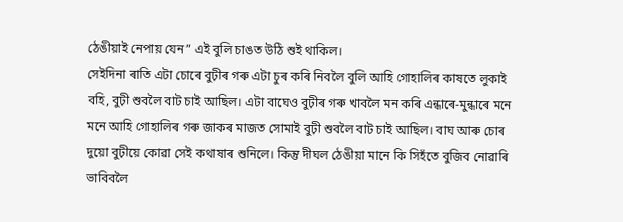ঠেঙীয়াই নেপায় যেন” এই বুলি চাঙত উঠি শুই থাকিল।
সেইদিনা ৰাতি এটা চোৰে বুঢ়ীৰ গৰু এটা চুৰ কৰি নিবলৈ বুলি আহি গোহালিৰ কাষতে লুকাই বহি, বুঢ়ী শুবলৈ বাট চাই আছিল। এটা বাঘেও বুঢ়ীৰ গৰু খাবলৈ মন কৰি এন্ধাৰে-মুন্ধাৰে মনে মনে আহি গোহালিৰ গৰু জাকৰ মাজত সোমাই বুঢ়ী শুবলৈ বাট চাই আছিল। বাঘ আৰু চোৰ দুয়ো বুঢ়ীয়ে কোৱা সেই কথাষাৰ শুনিলে। কিন্তু দীঘল ঠেঙীয়া মানে কি সিহঁতে বুজিব নোৱাৰি ভাবিবলৈ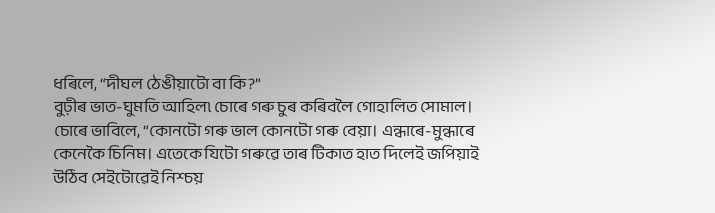ধৰিলে, “দীঘল ঠেঙীয়াটো বা কি?”
বুঢ়ীৰ ভাত-ঘুমতি আহিল৷ চোৰে গৰু চুৰ কৰিবলৈ গোহালিত সোমাল। চোৰে ভাবিলে, “কোনটো গৰু ভাল কোনটো গৰু বেয়া। এন্ধাৰে-মুন্ধাৰে কেনেকৈ চিনিম। এতেকে যিটো গৰুৱে তাৰ টিকাত হাত দিলেই জপিয়াই উঠিব সেইটোৱেই নিশ্চয়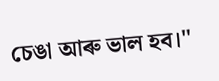চেঙা আৰু ভাল হব।"